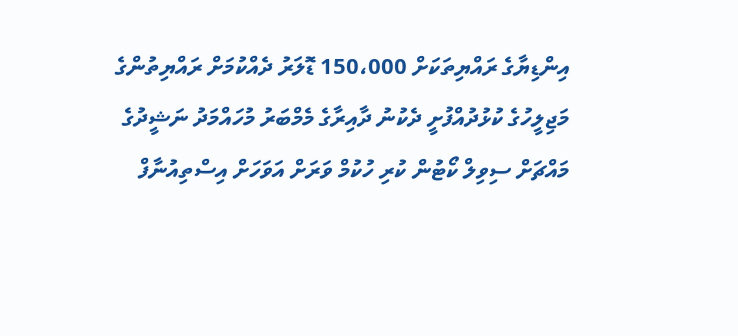އިންޑިޔާގެ ރައްޔިތަކަށް 150،000 ޑޮލަރު ދެއްކުމަށް ރައްޔިތުންގެ މަޖިލީހުގެ ކުޅުދުއްފުށީ ދެކުނު ދާއިރާގެ މެމްބަރު މުހައްމަދު ނަޝީދުގެ މައްޗަށް ސިވިލް ކޯޓުން ކުރި ހުކުމް ވަރަށް އަވަހަށް އިސްތިއުނާފް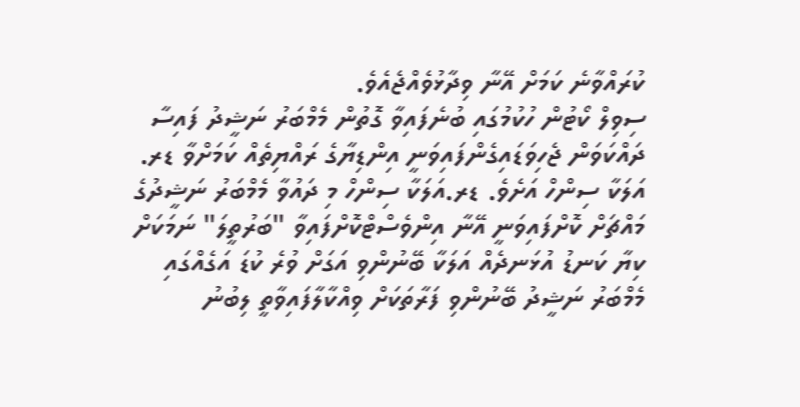ކުރައްވާނެ ކަމަށް އޭނާ ވިދާޅުވެއްޖެއެވެ.
ސިވިލް ކޯޓުން ހުކުމުގައި ބުނެފައިވާ ގޮތުން މެމްބަރު ނަޝީދު ފައިސާ ދައްކަވަން ޖެހިވަޑައިގެންފައިވަނީ އިންޑިޔާގެ ރައްޔިތެއް ކަމަށްވާ ޑރ. އަލަކާ ސިންހް އަށެވެ. ޑރ.އަލަކާ ސިންހް މި ދައުވާ މެމްބަރު ނަޝީދުގެ މައްޗަށް ކޮށްފައިވަނީ އޭނާ އިންވެސްޓްކޮށްފައިވާ "ބަރުތީލަ" ނަމަކަށް ކިޔާ ކަނޑު އުޅަނދެއް އަލަކާ ބޭނުންވި އަގަށް ވުރެ ކުޑަ އަގެއްގައި މެމްބަރު ނަޝީދު ބޭނުންވި ފަރާތަކަށް ވިއްކާލާފައިވާތީ ލިބުނު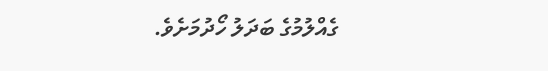ގެއްލުމުގެ ބަދަލު ހޯދުމަށެވެ.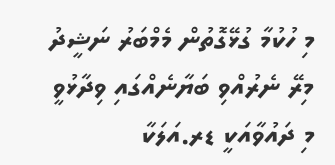މި ހުކުމާ ގުޅޭގޮތުން މެމްބަރު ނަޝީދު މިރޭ ނެރުއްވި ބަޔާނެއްގައި ވިދާޅުވީ މި ދައުވާއަކީ ޑރ.އަލަކާ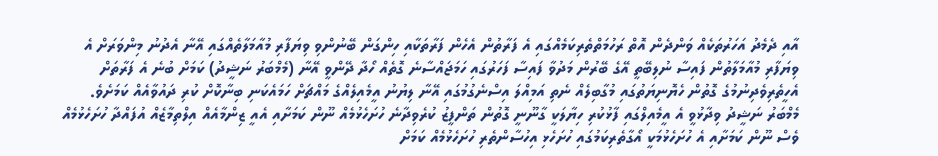އާއި ދެމެދު އަހަރުތަކެއް ވަންދެން އޮތް ރަހުމަތްތެރިކަމެއްގައި އެ ފަރާތުން އެހެން ފަރާތަކާއި ހިންގަން ބޭނުންވި ވިޔަފާރި މުއާމަލާތެއްގައި އޭނާ އެދުނު މިންވަރަށް އެ ވިޔަފާރި މުއާމަލާތުން ފައިސާ ނުލިބޭތީ އޭގެ ބޭރުން މަދުވާ ފައިސާ ފަހަރުގައި ހަމަޖައްސާނެ ގޮތެއް ހޯދާ ދޭންވީ އޭނާ (މެމްބަރު ނަޝީދު) ކަމަށް ބުނެ އެ ފަރާތަށް އެހީތެރިވެދިނުމުގެ ގޮތުން ހެޔޮނިޔަތުގައި މުގާބިލެއް ނެތި އަމިއްލަ އިސްނެގުމުގައި އޭނާ ލިޔުނު އީމެއިލެއްގެ މައްޗަށް ހަމައެކަނި ބިނާކޮށް ކުރި ދައުވާއެއް ކަމަށެވެ.
މެމްބަރު ނަޝީދު ވިދާޅުވީ އެ އީމެއިލްގައި ފާޅުކުރި ހިޔާލަކީ ގާނޫނީ ގޮތުން ތަންފީޒު ކުރެވިދާނެ ހުށަހެޅުމެއް ނޫން ކަމަށާއި އެއީ ޒިންމާއެއް އިލްތިމާޒެއް އުފައްދާ ހުށަހެޅުމެއް ވެސް ނޫން ކަމަށާއި އެ ހުށަހެޅުމަކީ އޯގާތެރިކަމުގައި ހުށަހެޅި އިހުސާންތެރި ހުށަހެޅުމެއް ކަމަށް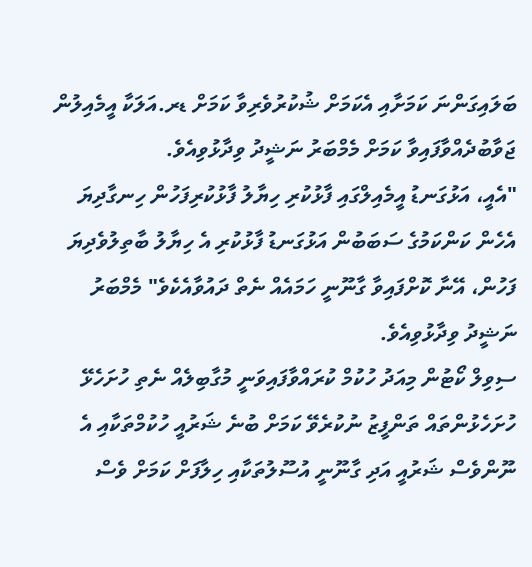ބަލައިގަންނަ ކަމަށާއި އެކަމަށް ޝުކުރުވެރިވާ ކަމަށް ޑރ.އަލަކާ އީމެއިލުން ޖަވާބުދެއްވާފައިވާ ކަމަށް މެމްބަރު ނަޝީދު ވިދާޅުވިއެވެ.
"އެއީ، އަޅުގަނޑު އީމެއިލްގައި ފާޅުކުރި ހިޔާލު ފާޅުކުރިފަހުން ހިނގާދިޔަ އެހެން ކަންކަމުގެ ސަބަބުން އަޅުގަނޑު ފާޅުކުރި އެ ހިޔާލު ބާތިލުވެދިޔަ ފަހުން، އޭނާ ކޮށްފައިވާ ގާނޫނީ ހަމައެއް ނެތް ދައުވާއެކެވެ" މެމްބަރު ނަޝީދު ވިދާޅުވިއެވެ.
ސިވިލް ކޯޓުން މިއަދު ހުކުމް ކުރައްވާފައިވަނީ މުގާބިލެއް ނެތި ހުށަހެޅޭ ހުށަހެޅުންތައް ތަންފީޒު ނުކުރެވޭ ކަމަށް ބުނެ ޝަރުއީ ހުކުމްތަކާއި އެ ނޫންވެސް ޝަރުއީ އަދި ގާނޫނީ އުސޫލުތަކާއި ހިލާފަށް ކަމަށް ވެސް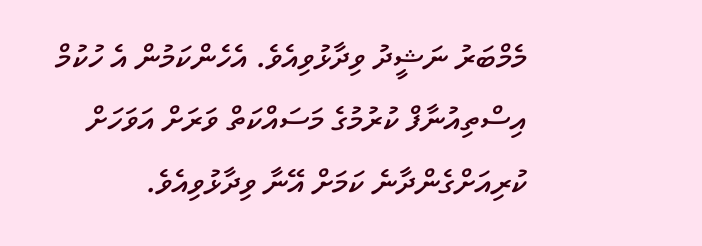މެމްބަރު ނަޝީދު ވިދާޅުވިއެވެ. އެހެންކަމުން އެ ހުކުމް އިސްތިއުނާފް ކުރުމުގެ މަސައްކަތް ވަރަށް އަވަހަށް ކުރިއަށްގެންދާނެ ކަމަށް އޭނާ ވިދާޅުވިއެވެ.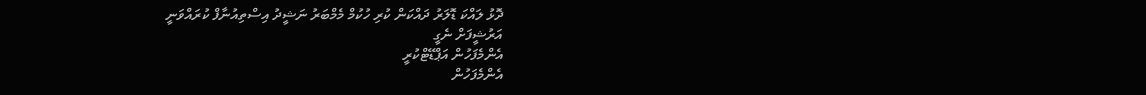ދޮޅު ލައްކަ ޑޮލަރު ދައްކަން ކުރި ހުކުމް މެމްބަރު ނަޝީދު އިސްތިއުނާފް ކުރައްވަނީ
އަރުޝީފަށް ނެގީ
އެންމެފަހުން އަޕްޑޭޓްކުރީ
އެންމެފަހުން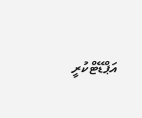އަޕްޑޭޓްކުރީ